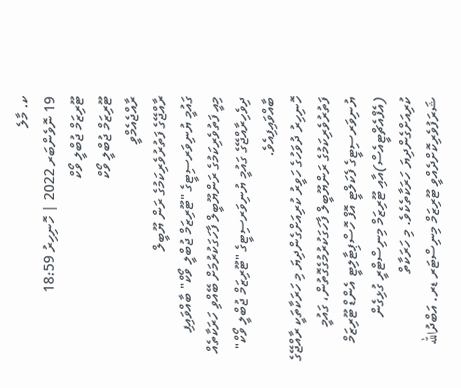ކ. މާލެ
19 ނޮވެންބަރ 2022 | ހޮނިހިރު 18:59
ޓޫރިޒަމް ޖުބްލީ ވޯކް
ޓޫރިޒަމް ޖުބްލީ ވޯކް
ރާއްޖެއެމްވީ
ރާއްޖޭގެ ފަތުރުވެރިކަމުގެ ރަން ޔޫބީލް
ގައުމީ ޔުނިވަރސިޓީގެ "ޓޫރިޒަމް ޖުބްލީ ވޯކް" ބާއްވައިފި
މިއީ ފަތުވެރިކަމުގެ ރަންޔޫބީލް ފާހަގަކުރުމަށް ބޭއްވި ހަރަކާތެއް
ދިވެހިރާއްޖޭގެ ގައުމީ ޔުނިވަރސިޓީގެ "ޓޫރިޒަމް ޖުބްލީ ވޯކް" ބާއްވައިފިއެވެ.
ހޮނިހިރު ދުވަހުގެ ހަވީރު ކުރިއަށްގެންދިޔަ މި ހަރަކާތަކީ ރާއްޖޭގެ ފަތުރުވެރިކަމުގެ ރަންޔޫބީލް ފާހަގަކުރުމުގެގޮތުން، ގައުމީ ޔުނިވަރސިޓީގެ ފެކަލްޓީ އޮފް ހޮސްޕިޓާލިޓީ އެންޑް ޓޫރިޒަމް (އެފްއެޗްޓީއެސް)އާއި ޓޫރިޒަމް މިނިސްޓްރީ ގުޅިގެން ކުރިއަށްގެންދިޔަ ހަރަކާތެކެވެ. މި ހަރަކާތް ޝަރަފުވެރިކޮށްދެއްވީ ޓޫރިޒަމް މިނިސްޓަރ ޑރ. އަބްދުالله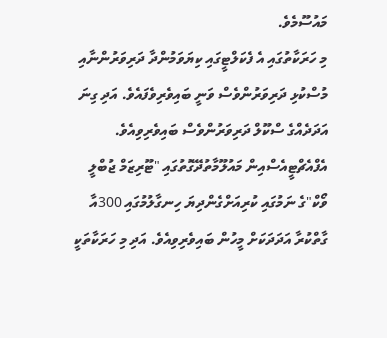މައުސޫމެވެ.
މި ހަރަކާތުގައި އެ ފެކަލްޓީގައި ކިޔަވަމުންދާ ދަރިވަރުންނާއި މުސްކުޅި ދަރިވަރުންވެސް ވަނީ ބައިވެރިވެފައެވެ. އަދި ގިނަ އަދަދެއްގެ ސްކޫލް ދަރިވަރުންވެސް ބައިވެރިވިއެވެ.
އެފްއެޗްޓީއެސްއިން މައުލޫމާތުދޭގޮތުގައި "ޓޫރިޒަމް ޖުބްލީ ވޯކް"ގެ ނަމުގައި ކުރިއަށްގެންދިޔަ ހިނގާލުމުގައި 300އާ ގާތްކުރާ އަދަދަކަށް މީހުން ބައިވެރިވިއެވެ. އަދި މި ހަރަކާތަކީ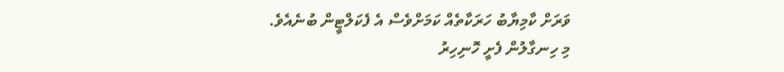ވަރަށް ކާމިޔާބު ހަރަކާތެއް ކަމަށްވެސް އެ ފެކަލްޓީން ބުނެއެވެ.
މި ހިނގާލުން ފެށީ ހޮނިހިރު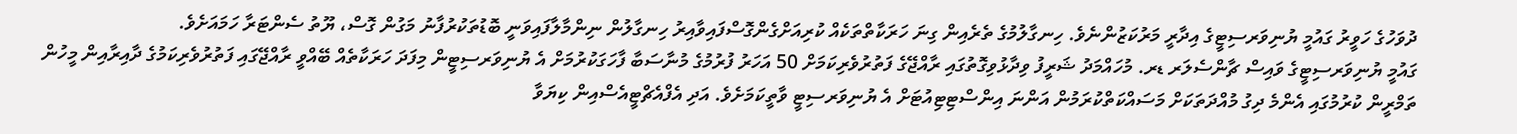ދުވަހުގެ ހަވީރު ގައުމީ ޔުނިވަރސިޓީގެ އިދާރީ މަރުކަޒުންނެވެ. ހިނގާލުމުގެ ތެރެއިން ގިނަ ހަރަކާތްތަކެއް ކުރިއަށްގެންގޮސްފައިވާއިރު ހިނގާލުން ނިންމާލާފައިވަނީ ބޮޑުތަކުރުފާނު މަގުން ގޮސް، ޔޫތު ސެންޓަރާ ހަމައަށެވެ.
ގައުމީ ޔުނިވަރސިޓީގެ ވައިސް ޗާންސެލަރ ޑރ. މުހައްމަދު ޝަރީފު ވިދާޅުވިގޮތުގައި ރާއްޖޭގެ ފަތުރުވެރިކަމަށް 50 އަހަރު ފުރުމުގެ މުނާސަބާ ފާހަގަކުރުމަށް އެ ޔުނިވަރސިޓީން މިފަދަ ހަރަކާތެއް ބޭއްވީ ރާއްޖޭގައި ފަތުރުވެރިކަމުގެ ދާއިރާއިން މީހުން ތަމްރީން ކުރުމުގައި އެންމެ ދިގު މުއްދަތަކަށް މަސައްކަތްކުރަމުން އަންނަ އިންސްޓިޓިއުޓަށް އެ ޔުނިވަރސިޓީ ވާތީކަމަށެވެ. އަދި އެފްއެޗްޓީއެސްއިން ކިޔަވާ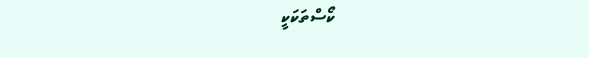ކޯސްތަކަކީ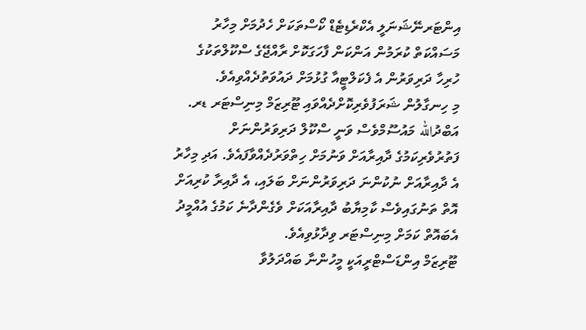އިންޓަރނޭޝަނަލީ އެކްރެޑިޓެޑް ކޯސްތަކަށް ހެދުމަށް މިހާރު މަސައްކަތް ކުރަމުން އަންކަން ފާހަގަކޮށް ރާއްޖޭގެ ސްކޫލްތަކުގެ ހުރިހާ ދަރިވަރުން އެ ފެކަލްޓީއާ ގުޅުމަށް ދައުވަތުދެއްވިއެވެ.
މި ހިނގާލުން ޝަރަފުވެރިކޮށްދެއްވައި ޓޫރިޒަމް މިނިސްޓަރ ޑރ. އަބްދުالله މައުސޫމްވެސް ވަނީ ސްކޫލް ދަރިވަރުންނަށް ފަތުރުވެރިކަމުގެ ދާއިރާއަށް ވަނުމަށް ހިތްވަރުދެއްވާފައެވެ. އަދި މިހާރު އެ ދާއިރާއަށް ނުކުންނަ ދަރިވަރުންނަށް ބަލައި، އެ ދާއިރާ ކުރިއަށް އޮތް ތަނުގައިވެސް ކާމިޔާބު ދާއިރާއަކަށް ވެގެންދާނެ ކަމުގެ އުއްމީދު އެބައޮތް ކަމަށް މިނިސްޓަރ ވިދާޅުވިއެވެ.
ޓޫރިޒަމް އިންޑަސްޓްރީއަކީ މީހުންނާ ބައްދަލުވާ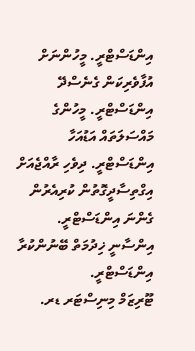އިންޑަސްޓްރީ. މީހުންނަށް އުފާވެރިކަން ގެނެސްދޭ އިންޑަސްޓްރީ. މީހުންގެ މައްސަލަތައް އަޑުއަހާ އިންޑަސްޓްރީ. ދިވެހި ރާއްޖެއަށް އިގްތިސާދީގޮތުން ކުރިއެރުން ގެންނަ އިންޑަސްޓްރީ. އިންސާނީ ޚިދުމަތް ބޭނުންކުރާ އިންޑަސްޓްރީ.
ޓޫރިޒަމް މިނިސްޓަރ ޑރ.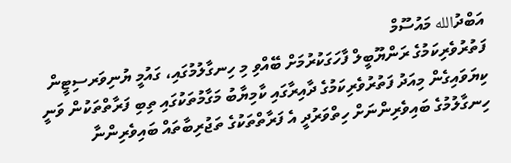އަބްދުالله މައުސޫމް
ފަތުރުވެރިކަމުގެ ރަންޔޫބީލް ފާހަގަކުރުމަށް ބޭއްވި މި ހިނގާލުމުގައި، ގައުމީ ޔުނިވަރސިޓީން ކިޔަވައިގެން މިއަދު ފަތުރުވެރިކަމުގެ ދާއިރާގައި ކާމިޔާބު މަގާމުތަކުގައި ތިބި ފަރާތްތަކުން ވަނީ ހިނގާލުމުގެ ބައިވެރިންނަށް ހިތްވަރުދީ އެ ފަރާތްތަކުގެ ތަޖުރިބާތައް ބައިވެރިންނާ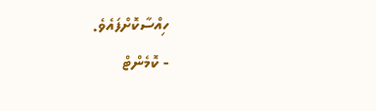ހިއްސާކޮށްފައެވެ.
- ކޮމެންޓް